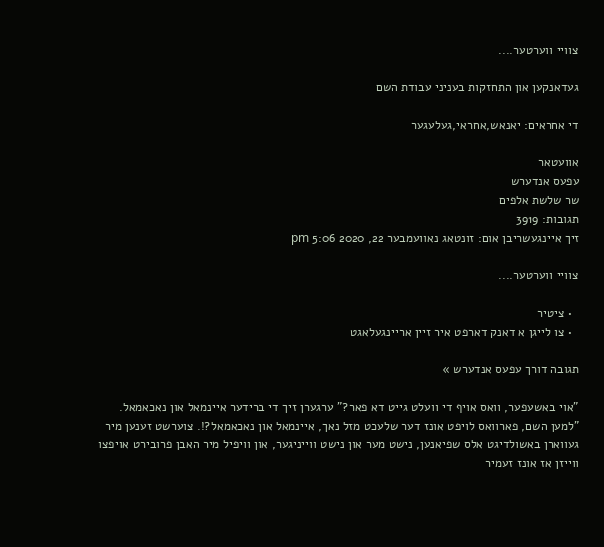צוויי ווערטער....

געדאנקען און התחזקות בעניני עבודת השם

די אחראים: יאנאש,אחראי,געלעגער

אוועטאר
עפעס אנדערש
שר שלשת אלפים
תגובות: 3919
זיך איינגעשריבן אום: זונטאג נאוועמבער 22, 2020 5:06 pm

צוויי ווערטער....

  • ציטיר
  • צו לייגן א דאנק דארפט איר זיין אריינגעלאגט

תגובה דורך עפעס אנדערש »

"אוי באשעפער, וואס אויף די וועלט גייט דא פאר?" ערגערן זיך די ברידער איינמאל און נאכאמאל. "למען השם, פארוואס לויפט אונז דער שלעכט מזל נאך, איינמאל און נאכאמאל?!. צוערשט זענען מיר געווארן באשולדיגט אלס שפיאנען, נישט מער און נישט ווייניגער, און וויפיל מיר האבן פרובירט אויפצו ווייזן אז אונז זעמיר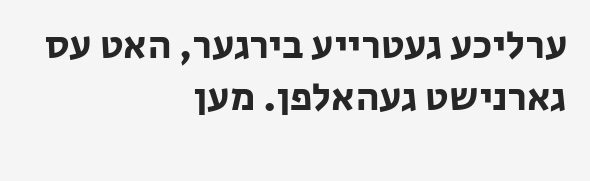ערליכע געטרייע בירגער, האט עס גארנישט געהאלפן. מען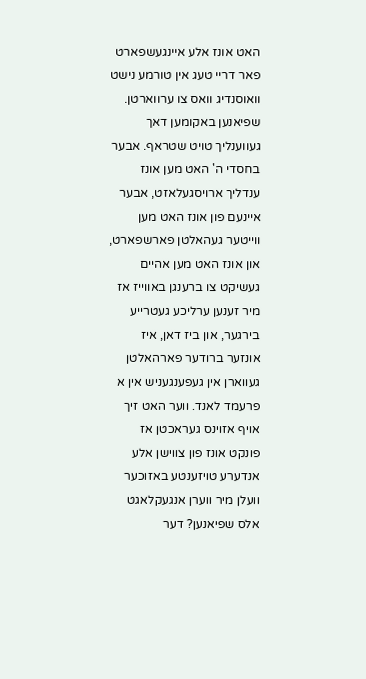האט אונז אלע איינגעשפארט פאר דריי טעג אין טורמע נישט וואוסנדיג וואס צו ערווארטן. שפיאנען באקומען דאך געווענליך טויט שטראף. אבער בחסדי ה' האט מען אונז ענדליך ארויסגעלאזט, אבער איינעם פון אונז האט מען ווייטער געהאלטן פארשפארט, און אונז האט מען אהיים געשיקט צו ברענגן באווייז אז מיר זענען ערליכע געטרייע בירגער, און ביז דאן, איז אונזער ברודער פארהאלטן געווארן אין געפענגעניש אין א פרעמד לאנד. ווער האט זיך אויף אזוינס געראכטן אז פונקט אונז פון צווישן אלע אנדערע טויזענטע באזוכער וועלן מיר ווערן אנגעקלאגט אלס שפיאנען? דער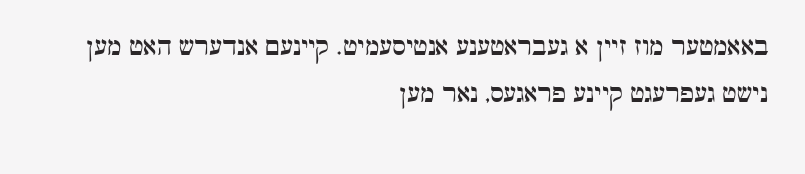באאמטער מוז זיין א געבראטענע אנטיסעמיט. קיינעם אנדערש האט מען נישט געפרעגט קיינע פראגעס, נאר מען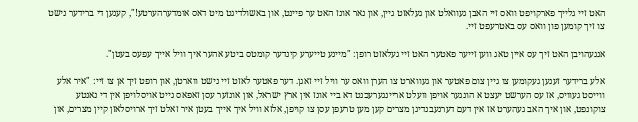האט זיי גלייך פארקויפט וואס זיי האבן געוואלט און געלאזט גיין, און נאר אונז האט ער פיינט, און באשולדיגט מיט דאס אומדערהערטע!", קענען די ברידער נישט צו זיך קומען פון וואס עס באטרעפט זיי.

אנגעהויבן האט זיך עס איין טאג ווען זייער פאטער האט זיי געלאזט רופן: "מיינע טייערע קינדער קומטס ביטע אהער איך וויל אייך עפעס בעטן".

אלע ברידער זענען געקומען צו גיין צום פאטער און געווארט צו הערן וואס ער וויל זיי זאגן. דער פאטער לאזט זיי נישט ווארטן, און רופט זיך אן צו זיי: "איר אלע ווייסט געוויס, אז עס הערשט יעצט א הונגער אויפן וועלט אריינגערעכנט דא ביי אונז אין ארץ ישראל, און אונזער עסן זאפאס גייט אויסלויפן אין די נאנטע צוקונפט, און איך האב געהערט אז אין דעם דערנעבנדיגן מצרים קען מען טרעפן עסן צו קויפן, אלזא וויל איך אייך בעטן איר זאלט זיך ארויסלאזן קיין מצרים, און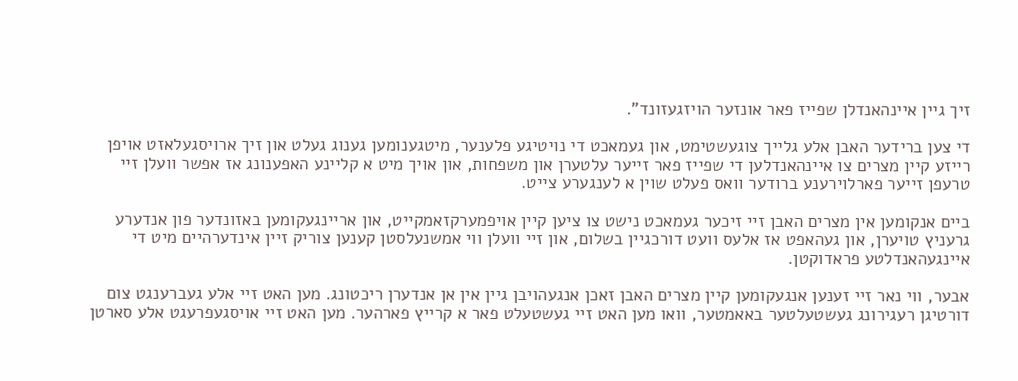זיך גיין איינהאנדלן שפייז פאר אונזער הויזגעזונד".

די צען ברידער האבן אלע גלייך צוגעשטימט, און געמאכט די נויטיגע פלענער, מיטגענומען גענוג געלט און זיך ארויסגעלאזט אויפן רייזע קיין מצרים צו איינהאנדלען די שפייז פאר זייער עלטערן און משפחות, און אויך מיט א קליינע האפענונג אז אפשר וועלן זיי טרעפן זייער פארלוירענע ברודער וואס פעלט שוין א לענגערע צייט.

ביים אנקומען אין מצרים האבן זיי זיכער געמאכט נישט צו ציען קיין אויפמערקזאמקייט, און אריינגעקומען באזונדער פון אנדערע גרעניץ טויערן, און געהאפט אז אלעס וועט דורכגיין בשלום, און זיי וועלן ווי אמשנעלסטן קענען צוריק זיין אינדערהיים מיט די איינגעהאנדלטע פראדוקטן.

אבער, ווי נאר זיי זענען אנגעקומען קיין מצרים האבן זאכן אנגעהויבן גיין אין אן אנדערן ריכטונג. מען האט זיי אלע געברענגט צום דורטיגן רעגירונג געשטעלטער באאמטער, וואו מען האט זיי געשטעלט פאר א קרייץ פארהער. מען האט זיי אויסגעפרעגט אלע סארטן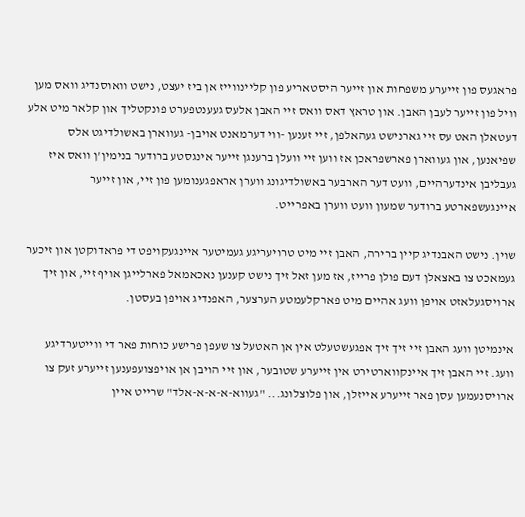פראגעס פון זייערע משפחות און זייער היסטאריע פון קליינווייז אן ביז יעצט, נישט וואוסנדיג וואס מען וויל פון זייער לעבן האבן. און טראץ דאס וואס זיי האבן אלעס געענטפערט פונקטליך און קלאר מיט אלע דעטאלן האט עס זיי גארנישט געהאלפן, זיי זענען -ווי דערמאנט אויבן- געווארן באשולדיגט אלס שפיאנען, און געווארן פארשפראכן אז ווען זיי וועלן ברענגן זייער אינגסטע ברודער בנימין'ן וואס איז געבליבן אינדערהיים, וועט דער הארבער באשולדיגונג ווערן אראפגענומען פון זיי, און זייער איינגעשפארטע ברודער שמעון וועט ווערן באפרייט.

שוין. נישט האבנדיג קיין ברירה, האבן זיי מיט טרויעריגע געמיטער איינגעקויפט די פראדוקטן און זיכער געמאכט צו באצאלן דעם פולן פרייז, אז מען זאל זיך נישט קענען נאכאמאל פארלייגן אויף זיי, און זיך ארויסגעלאזט אויפן וועג אהיים מיט פארקלעמטע הערצער, האפנדיג אויפן בעסטן.

אינמיטן וועג האבן זיי זיך זיך אפגעשטעלט אין אן האטעל צו שעפן פרישע כוחות פאר די ווייטערדיגע וועג. זיי האבן זיך איינקווארטירט אין זייערע שטובער, און זיי הויבן אן אויפצועפענען זייערע זעק צו ארויסנעמען עסן פאר זייערע אייזלן, און פלוצלונג... "געווא-א-א-א-אלד" שרייט איין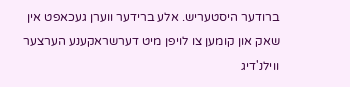ברודער היסטעריש. אלע ברידער ווערן געכאפט אין שאק און קומען צו לויפן מיט דערשראקענע הערצער ווילנ'דיג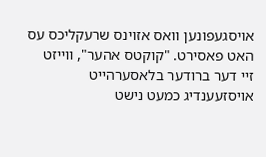אויסגעפונען וואס אזוינס שרעקליכס עס האט פאסירט. "קוקטס אהער", ווייזט זיי דער ברודער בלאסערהייט אויסזעענדיג כמעט נישט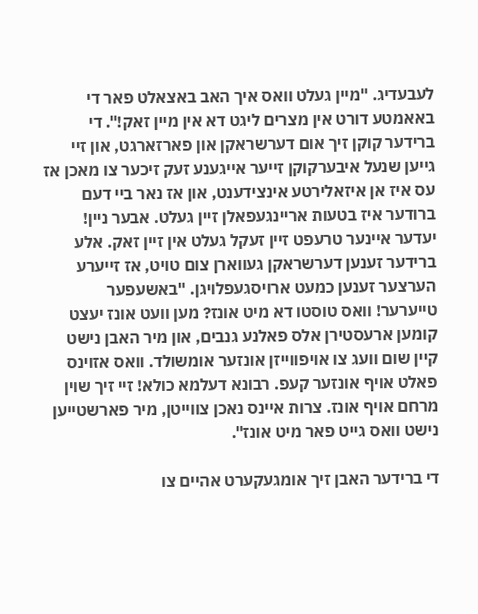לעבעדיג. "מיין געלט וואס איך האב באצאלט פאר די באאמטע דורט אין מצרים ליגט דא אין מיין זאק!". די ברידער קוקן זיך אום דערשראקן און פארזארגט, און זיי גייען שנעל איבערקוקן זייער אייגענע זעק זיכער צו מאכן אז עס איז אן איזאלירטע אינצידענט, און אז נאר ביי דעם ברודער איז בטעות אריינגעפאלן זיין געלט. אבער ניין! יעדער איינער טרעפט זיין זעקל געלט אין זיין זאק. אלע ברידער זענען דערשראקן געווארן צום טויט, אז זייערע הערצער זענען כמעט ארויסגעפלויגן. "באשעפער טייערער! וואס טוסטו דא מיט אונז? מען וועט אונז יעצט קומען ארעסטירן אלס פאלנע גנבים, און מיר האבן נישט קיין שום וועג צו אויפווייזן אונזער אומשולד. וואס אזוינס פאלט אויף אונזער קעפ. רבונא דעלמא כולא! זיי זיך שוין מרחם אויף אונז. צרות איינס נאכן צווייטן, מיר פארשטייען נישט וואס גייט פאר מיט אונז".

די ברידער האבן זיך אומגעקערט אהיים צו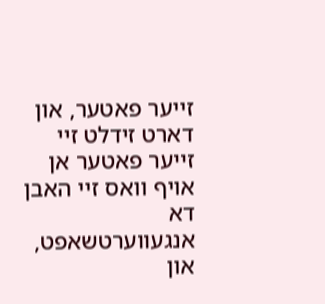זייער פאטער, און דארט זידלט זיי זייער פאטער אן אויף וואס זיי האבן דא אנגעווערטשאפט, און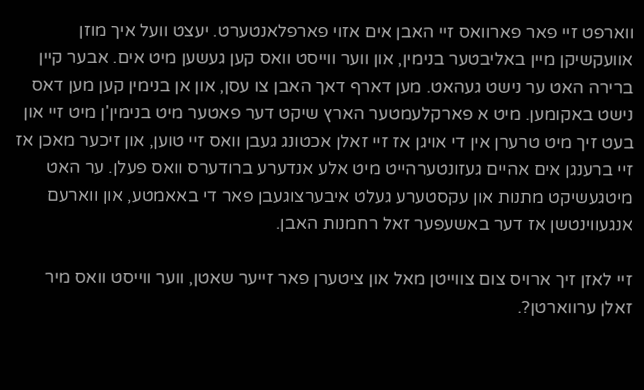ווארפט זיי פאר פארוואס זיי האבן אים אזוי פארפלאנטערט. יעצט וועל איך מוזן אוועקשיקן מיין באליבטער בנימין, און ווער ווייסט וואס קען געשען מיט אים. אבער קיין ברירה האט ער נישט געהאט. מען דארף דאך האבן צו עסן, און אן בנימין קען מען דאס נישט באקומען. מיט א פארקלעמטער הארץ שיקט דער פאטער מיט בנימין'ן מיט זיי און בעט זיך מיט טרערן אין די אויגן אז זיי זאלן אכטונג געבן וואס זיי טוען, און זיכער מאכן אז זיי ברענגן אים אהיים געזונטערהייט מיט אלע אנדערע ברודערס וואס פעלן. ער האט מיטגעשיקט מתנות און עקסטערע געלט איבערצוגעבן פאר די באאמטע, און ווארעם אנגעווינטשן אז דער באשעפער זאל רחמנות האבן.

זיי לאזן זיך ארויס צום צווייטן מאל און ציטערן פאר זייער שאטן, ווער ווייסט וואס מיר זאלן ערווארטן?.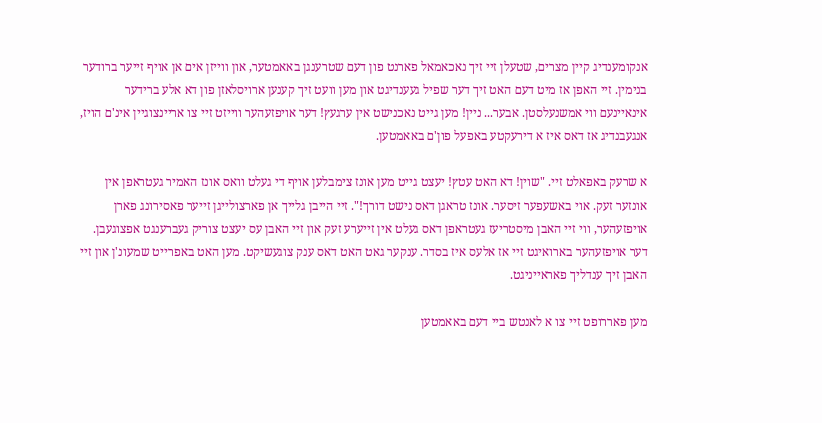אנקומענדיג קיין מצרים, שטעלן זיי זיך נאכאמאל פארנט פון דעם שטרענגן באאמטער, און ווייזן אים אן אויף זייער ברודער בנימין. זיי האפן אז מיט דעם האט זיך דער שפיל געענדיגט און מען וועט זיך קענען ארויסלאזן פון דא אלע ברידער אינאיינעם ווי אמשנעלסטן. אבער... ניין! מען גייט נאכנישט אין ערגעץ! דער אויפזעהער ווייזט זיי צו אריינצוגיין אינ'ם הויז, אנגעבנדיג אז דאס איז א דירעקטע באפעל פון'ם באאמטען.

א שרעק באפאלט זיי. "שוין! דא האט עטץ! יעצט גייט מען אונז צימבלען אויף די געלט וואס אונז האמיר געטראפן אין אונזער זעק. אוי באשעפער זיסער. אונז טראגן דאס נישט דורך!". זיי הייבן גלייך אן פארצולייגן זייער פאסירונג פארן אויפזעהער, ווי זיי האבן מיסטריעז געטראפן דאס געלט אין זייערע זעק און זיי האבן עס יעצט צוריק געברענגט אפצוגעבן. דער אויפזעהער בארואיגט זיי אז אלעס איז בסדר. ענקער גאט האט דאס ענק צוגעשיקט. מען האט באפרייט שמעונ'ן און זיי האבן זיך ענדליך פאראייניגט.

מען פאררופט זיי צו א לאנטש ביי דעם באאמטען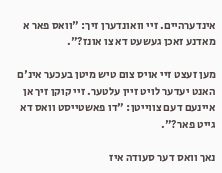אינדערהיים. זיי וואונדערן זיך: "וואס פאר א מאדנע זאכן געשעט דא צו אונז?".

מען זעצט זיי אויס צום טיש מיטן בעכער אינ'ם האנט יעדער לויט זיין עלטער. זיי קוקן זיך אן איינעם דעם צווייטן: "דו פאשטייסט וואס דא גייט פאר?".

נאך וואס דער סעודה איז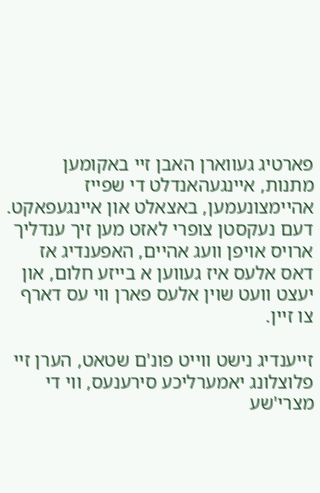פארטיג געווארן האבן זיי באקומען מתנות, איינגעהאנדלט די שפייז אהיימצונעמען, באצאלט און איינגעפאקט. דעם נעקסטן צופרי לאזט מען זיך ענדליך ארויס אויפן וועג אהיים, האפענדיג אז דאס אלעס איז געווען א בייזע חלום, און יעצט וועט שוין אלעס פארן ווי עס דארף צו זיין.

זייענדיג נישט ווייט פונ'ם שטאט, הערן זיי פלוצלונג יאמערליכע סירענעס, ווי די מצרי'שע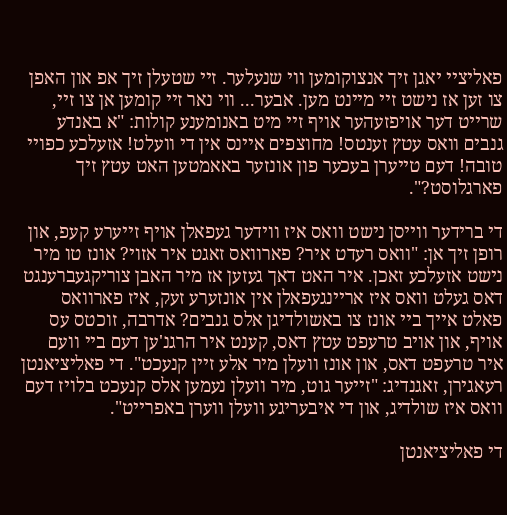פאליציי יאגן זיך אנצוקומען ווי שנעלער. זיי שטעלן זיך אפ און האפן צו זען אז נישט זיי מיינט מען. אבער... ווי נאר זיי קומען אן צו זיי, שרייט דער אויפזעהער אויף זיי מיט באנומענע קולות: "א באנדע גנבים וואס עטץ זענטס! מחוצפים איינס אין די וועלט! אזעלכע כפויי טובה! דעם טייערן בעכער פון אונזער באאמטען האט עטץ זיך פארגלוסט?".

די ברידער ווייסן נישט וואס איז ווידער געפאלן אויף זייערע קעפ, און רופן זיך אן: "וואס רעדט איר? פארוואס זאגט איר אזוי? אונז טו מיר נישט אזעלכע זאכן. איר האט דאך געזען אז מיר האבן צוריקגעברענגט דאס געלט וואס איז אריינגעפאלן אין אונזערע זעק, איז פארוואס פאלט אייך ביי אונז צו באשולדיגן אלס גנבים? אדרבה, זוכטס עס אויף, און אויב טרעפט עטץ דאס, קענט איר הרגנ'ען דעם ביי וועם איר טרעפט דאס, און אונז וועלן מיר אלע זיין קנעכט". די פאליציאנטן רעאגירן, זאגנדיג: "זייער גוט, מיר וועלן נעמען אלס קנעכט בלויז דעם וואס איז שולדיג, און די איבעריגע וועלן ווערן באפרייט".

די פאליציאנטן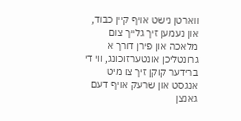ווארטן נישט אויף קיין כבוד, און נעמען זיך גלייך צום מלאכה און פירן דורך א גרונטליכן אונטערזוכונג, ווי די ברידער קוקן זיך צו מיט אנגסט און שרעק אויף דעם גאנצן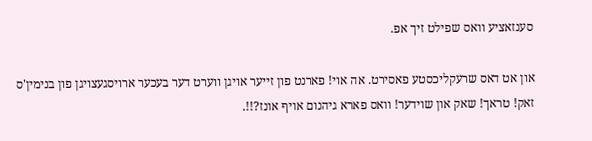סענזאציע וואס שפילט זיך אפ.

און אט דאס שרעקליכסטע פאסירט. אה אוי! פארנט פון זייער אויגן ווערט דער בעכער ארויסגעצויגן פון בנימין'ס זאק! טראך! שאק און שוידער! וואס פארא גיהנום אויף אונז?!!.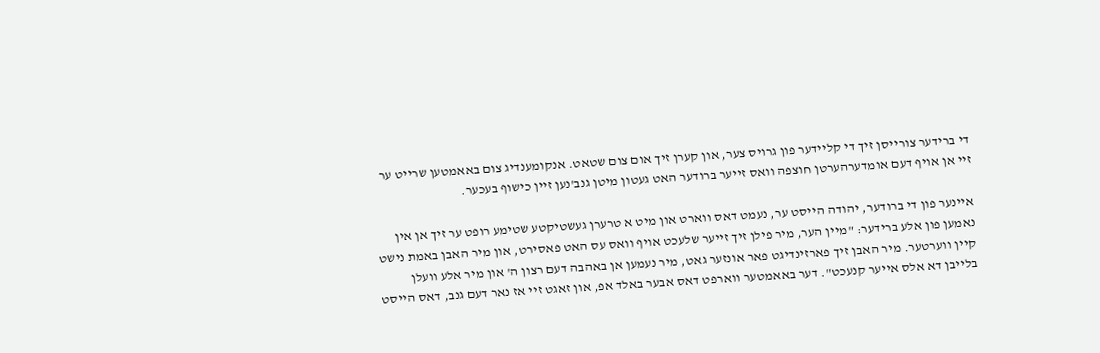די ברידער צורייסן זיך די קליידער פון גרויס צער, און קערן זיך אום צום שטאט. אנקומענדיג צום באאמטען שרייט ער זיי אן אויף דעם אומדערהערטן חוצפה וואס זייער ברודער האט געטון מיטן גנב'נען זיין כישוף בעכער.

איינער פון די ברודער, יהודה הייסט ער, נעמט דאס ווארט און מיט א טרערן געשטיקטע שטימע רופט ער זיך אן אין נאמען פון אלע ברידער: "מיין הער, מיר פילן זיך זייער שלעכט אויף וואס עס האט פאסירט, און מיר האבן באמת נישט קיין ווערטער. מיר האבן זיך פארזינדיגט פאר אונזער גאט, מיר נעמען אן באהבה דעם רצון ה' און מיר אלע וועלן בלייבן דא אלס אייער קנעכט". דער באאמטער ווארפט דאס אבער באלד אפ, און זאגט זיי אז נאר דעם גנב, דאס הייסט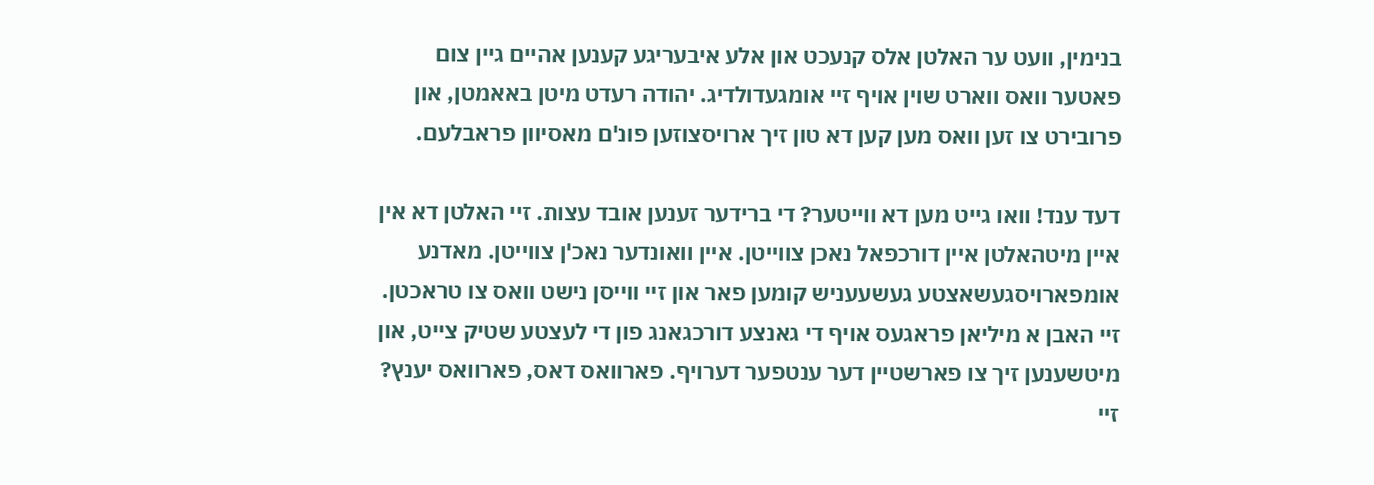בנימין, וועט ער האלטן אלס קנעכט און אלע איבעריגע קענען אהיים גיין צום פאטער וואס ווארט שוין אויף זיי אומגעדולדיג. יהודה רעדט מיטן באאמטן, און פרובירט צו זען וואס מען קען דא טון זיך ארויסצוזען פונ'ם מאסיוון פראבלעם.

דעד ענד! וואו גייט מען דא ווייטער? די ברידער זענען אובד עצות. זיי האלטן דא אין איין מיטהאלטן איין דורכפאל נאכן צווייטן. איין וואונדער נאכ'ן צווייטן. מאדנע אומפארויסגעשאצטע געשעעניש קומען פאר און זיי ווייסן נישט וואס צו טראכטן. זיי האבן א מיליאן פראגעס אויף די גאנצע דורכגאנג פון די לעצטע שטיק צייט, און מיטשענען זיך צו פארשטיין דער ענטפער דערויף. פארוואס דאס, פארוואס יענץ? זיי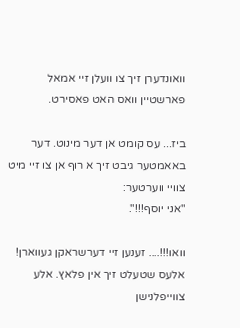וואונדערן זיך צו וועלן זיי אמאל פארשטיין וואס האט פאסירט.

ביז... עס קומט אן דער מינוט. דער באאמטער גיבט זיך א רוף אן צו זיי מיט צוויי ווערטער:
"אני יוסף!!!".

וואו!!!.... זענען זיי דערשראקן געווארן! אלעס שטעלט זיך אין פלאץ. אלע צווייפלנישן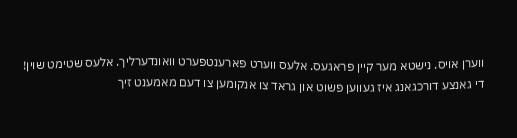ווערן אויס. נישטא מער קיין פראגעס. אלעס ווערט פארענטפערט וואונדערליך. אלעס שטימט שוין!
די גאנצע דורכגאנג איז געווען פשוט און גראד צו אנקומען צו דעם מאמענט זיך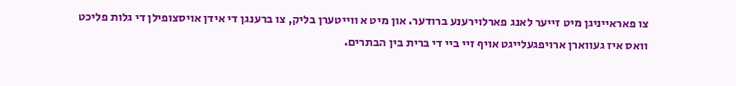צו פאראייניגן מיט זייער לאנג פארלוירענע ברודער. און מיט א ווייטערן בליק, צו ברענגן די אידן אויסצופילן די גלות פליכט וואס איז געווארן ארויפגעלייגט אויף זיי ביי די ברית בין הבתרים.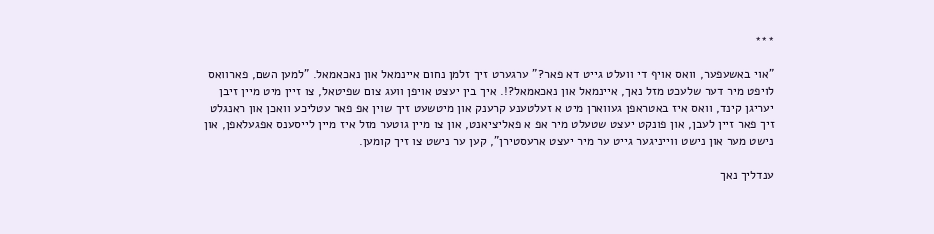***

"אוי באשעפער, וואס אויף די וועלט גייט דא פאר?" ערגערט זיך זלמן נחום איינמאל און נאכאמאל. "למען השם, פארוואס לויפט מיר דער שלעכט מזל נאך, איינמאל און נאכאמאל?!. איך בין יעצט אויפן וועג צום שפיטאל, צו זיין מיט מיין זיבן יעריגן קינד, וואס איז באטראפן געווארן מיט א זעלטענע קרענק און מיטשעט זיך שוין אפ פאר עטליכע וואכן און ראנגלט זיך פאר זיין לעבן, און פונקט יעצט שטעלט מיר אפ א פאליציאנט, און צו מיין גוטער מזל איז מיין לייסענס אפגעלאפן, און נישט מער און נישט ווייניגער גייט ער מיר יעצט ארעסטירן", קען ער נישט צו זיך קומען.

ענדליך נאך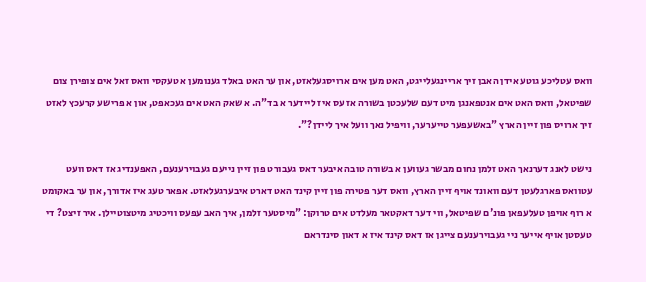וואס עטליכע גוטע אידן האבן זיך אריינגעלייגט, האט מען אים ארויסגעלאזט, און ער האט באלד גענומען א טעקסי וואס זאל אים צופירן צום שפיטאל, וואס האט אים אנטפאנגן מיט דעם שלעכטן בשורה אז עס איז ליידער א בד"ה. א שאק האט אים געכאפט, און א פרישע קרעכץ לאזט זיך ארויס פון זיין הארץ "באשעפער טייערער, וויפיל נאך וועל איך ליידן?".

נישט לאנג דערנאך האט זלמן נחום מבשר געווען א בשורה טובה איבער דאס געבורט פון זיין נייעם געבוירענעם, האפענדיג אז דאס וועט עטוואס פארגלעטן דעם וואונד אויף זיין הארץ, וואס דער פטירה פון זיין קינד האט דארט איבערגעלאזט. אפאר טעג איז אדורך, און ער באקומט א רוף אויפן טעלעפאן פונ'ם שפיטאל, ווי דער דאקטאר מעלדט אים טרוקן: "מיסטער זלמן, איך האב עפעס וויכטיג מיטצוטיילן. איר זיצט? די טעסטן אויף אייער ניי געבוירענעם צייגן אז דאס קינד איז א דאון סינדראם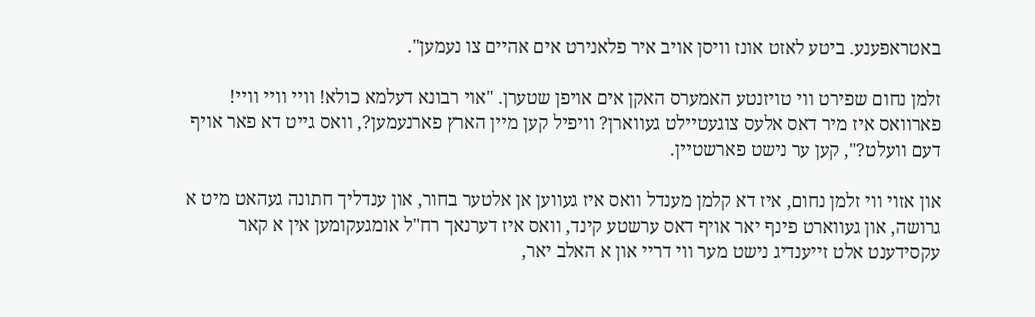באטראפענע. ביטע לאזט אונז וויסן אויב איר פלאנירט אים אהיים צו נעמען".

זלמן נחום שפירט ווי טויזנטע האמערס האקן אים אויפן שטערן. "אוי רבונא דעלמא כולא! וויי וויי וויי! פארוואס איז מיר דאס אלעס צוגעטיילט געווארן? וויפיל קען מיין הארץ פארנעמען?, וואס גייט דא פאר אויף דעם וועלט?", קען ער נישט פארשטיין.

און אזוי ווי זלמן נחום, איז דא קלמן מענדל וואס איז געווען אן אלטער בחור, און ענדליך חתונה געהאט מיט א גרושה, און געווארט פינף יאר אויף דאס ערשטע קינד, וואס איז דערנאך רח"ל אומגעקומען אין א קאר עקסידענט אלט זייענדיג נישט מער ווי דריי און א האלב יאר,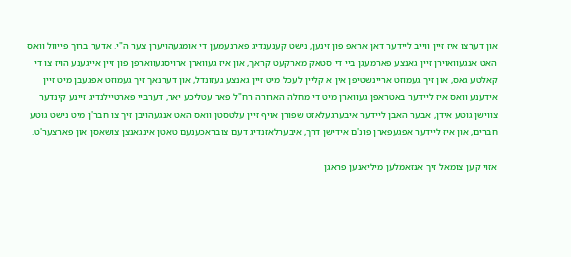און דערצו איז זיין ווייב ליידער דאן אראפ פון זינען, נישט קענענדיג פארנעמען די אומגעהויערן צער ה"י. אדער ברוך פייוול וואס האט אנגעוואוירן זיין גאנצע פארמעגן ביי די סטאק מארקעט קראך, און איז געווארן ארויסגעווארפן פון זיין אייגענע הויז צו די קאלטע גאס, און זיך געמוזט אריינשטיפן אין א קליין לעכל מיט זיין גאנצע געזונדל, און דערנאך זיך געמוזט אפגעבן מיט זיין אידענע וואס איז ליידער באטראפן געווארן מיט די מחלה הארורה רח"ל פאר עטליכע יאר, דערביי פארטיילנדיג זיינע קינדער צווישן גוטע אידן, אבער האבן ליידער איבערגעלאזט שפורן אויף זיין עלטסטן וואס האט אנגעהויבן זיך צו חבר'ן מיט נישט גוטע חברים, און איז ליידער אפגעפארן פונ'ם אידישן דרך, איבערלאזנדיג דעם צובראכענעם טאטן אינגאנצן צושאסן און פארצער'ט.

אזוי קען צומאל זיך אנזאמלען מיליאנען פראגן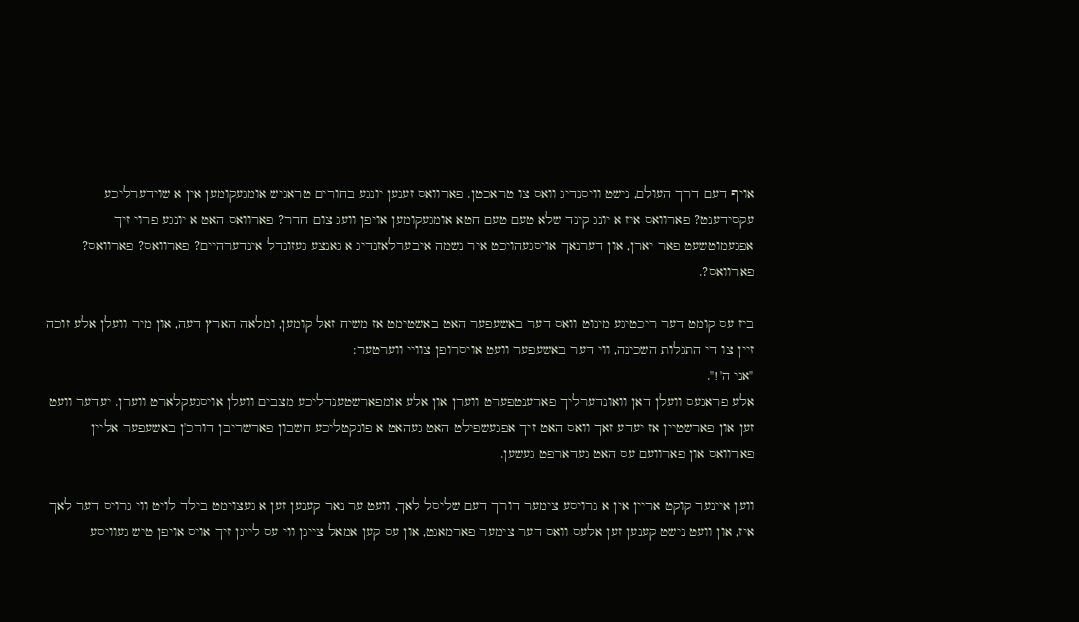אויף דעם דרך העולם, נישט וויסנדיג וואס צו טראכטן. פארוואס זענען יונגע בחורים טראגיש אומגעקומען אין א שוידערליכע עקסידענט? פארוואס איז א יונג קינד שלא טעם טעם חטא אומגעקומען אויפן וועג צום חדר? פארוואס האט א יונגע פרוי זיך אפגעמוטשעט פאר יארן, און דערנאך אויסגעהויכט איר נשמה איבערלאזנדיג א גאנצע געזונדל אינדערהיים? פארוואס? פארוואס? פארוואס?.

ביז עס קומט דער ריכטיגע מינוט וואס דער באשעפער האט באשטימט אז משיח זאל קומען, ומלאה הארץ דעה, און מיר וועלן אלע זוכה זיין צו די התגלות השכינה, ווי דער באשעפער וועט אויסרופן צוויי ווערטער:
"אני ה'!".
אלע פראגעס וועלן דאן וואונדערליך פארענטפערט ווערן און אלע אומפארשטענדליכע מצבים וועלן אויסגעקלארט ווערן. יעדער וועט זען און פארשטיין אז יעדע זאך וואס האט זיך אפגעשפילט האט געהאט א פונקטליכע חשבון פארשריבן דורכ'ן באשעפער אליין פארוואס און פארוועם עס האט געדארפט געשען.

ווען איינער קוקט אריין אין א גרויסע צימער דורך דעם שליסל לאך, וועט ער נאר קענען זען א געצוימט בילד לויט ווי גרויס דער לאך איז, און וועט נישט קענען זען אלעס וואס דער צימער פארמאגט, און עס קען אמאל צייגן ווי עס לייגן זיך אויס אויפן טיש געוויסע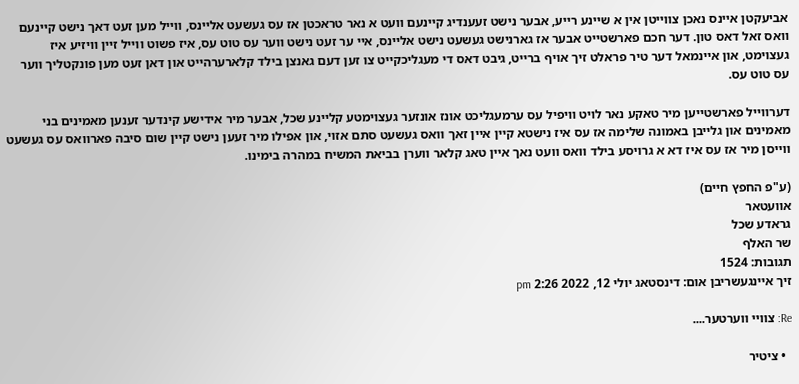אביעקטן איינס נאכן צווייטן אין א שיינע רייע, אבער נישט זעענדיג קיינעם וועט א נאר טראכטן אז עס געשעט אליינס, ווייל מען זעט דאך נישט קיינעם וואס זאל דאס טון. דער חכם פארשטייט אבער אז גארנישט געשעט נישט אליינס, איי ער זעט נישט ווער עס טוט עס, איז פשוט ווייל זיין וויזיע איז געצוימט, און איינמאל דער טיר פראלט זיך אויף ברייט, גיבט דאס די מעגליכקייט צו זען דעם גאנצן בילד קלארערהייט און דאן זעט מען פונקטליך ווער עס טוט עס.

דערווייל פארשטייען מיר טאקע נאר לויט וויפיל עס ערמעגליכט אונז אונזער געצוימטע קליינע שכל, אבער מיר אידישע קינדער זענען מאמינים בני מאמינים און גלייבן באמונה שלימה אז עס איז נישטא קיין איין זאך וואס געשעט סתם אזוי, און אפילו מיר זעען נישט קיין שום סיבה פארוואס עס געשעט ווייסן מיר אז עס איז דא א גרויסע בילד וואס וועט נאך איין טאג קלאר ווערן בביאת המשיח במהרה בימינו.

(ע"פ החפץ חיים)
אוועטאר
גראדע שכל
שר האלף
תגובות: 1524
זיך איינגעשריבן אום: דינסטאג יולי 12, 2022 2:26 pm

Re: צוויי ווערטער....

  • ציטיר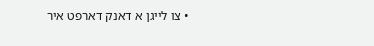• צו לייגן א דאנק דארפט איר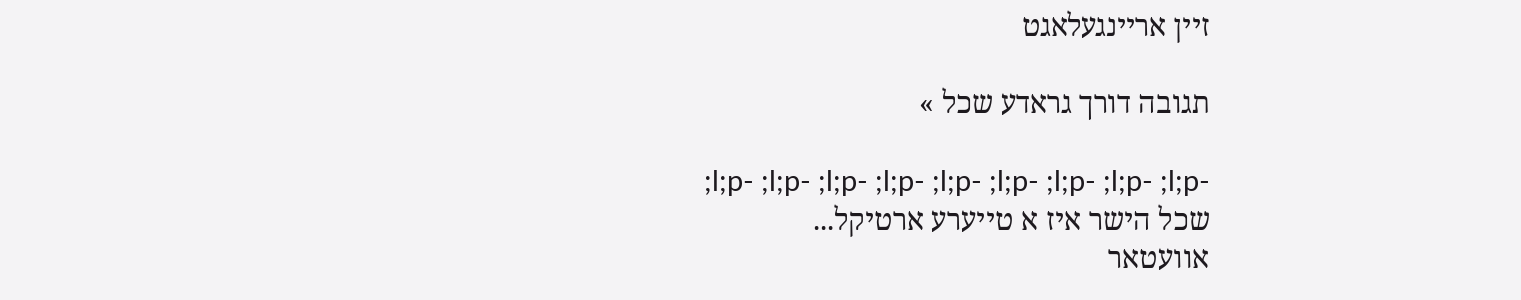זיין אריינגעלאגט

תגובה דורך גראדע שכל »

;l;p- ;l;p- ;l;p- ;l;p- ;l;p- ;l;p- ;l;p- ;l;p- ;l;p-
שכל הישר איז א טייערע ארטיקל...
אוועטאר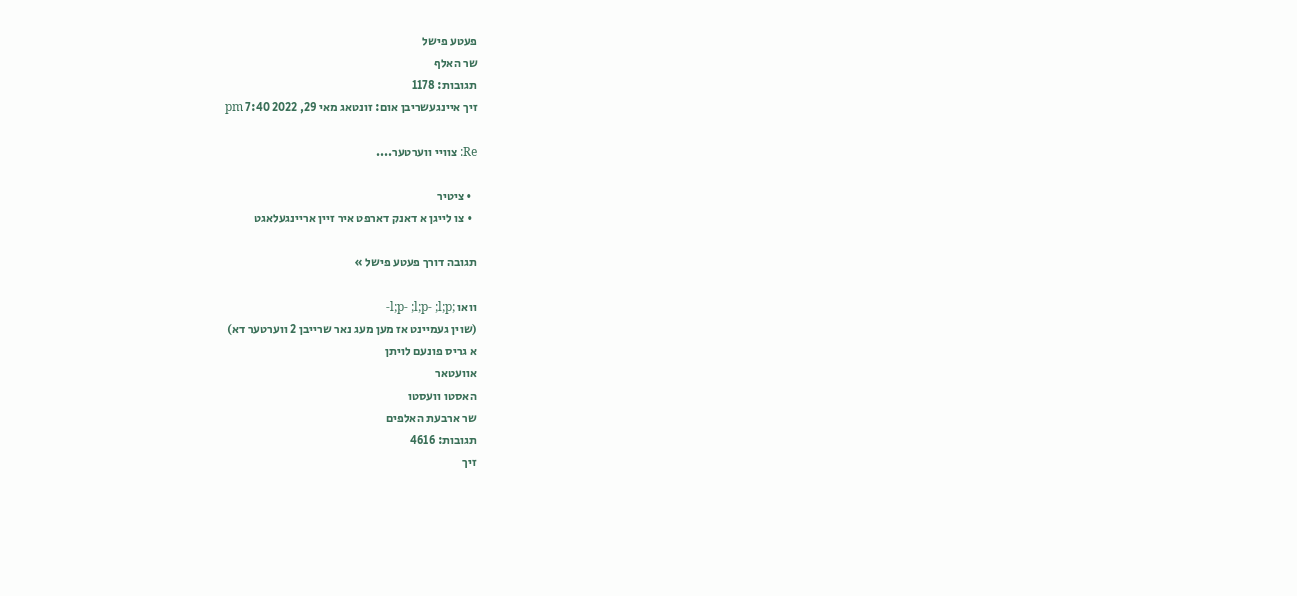פעטע פישל
שר האלף
תגובות: 1178
זיך איינגעשריבן אום: זונטאג מאי 29, 2022 7:40 pm

Re: צוויי ווערטער....

  • ציטיר
  • צו לייגן א דאנק דארפט איר זיין אריינגעלאגט

תגובה דורך פעטע פישל »

וואו ;l;p- ;l;p- ;l;p-
(שוין געמיינט אז מען מעג נאר שרייבן 2 ווערטער דא)
א גריס פונעם לויתן
אוועטאר
האסטו וועסטו
שר ארבעת האלפים
תגובות: 4616
זיך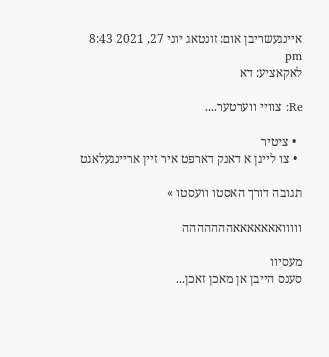איינגעשריבן אום: זונטאג יוני 27, 2021 8:43 pm
לאקאציע: דא

Re: צוויי ווערטער....

  • ציטיר
  • צו לייגן א דאנק דארפט איר זיין אריינגעלאגט

תגובה דורך האסטו וועסטו »

ווווואאאאאאאההההההה

מעסיוו
סענס הייבן אן מאכן זאכן...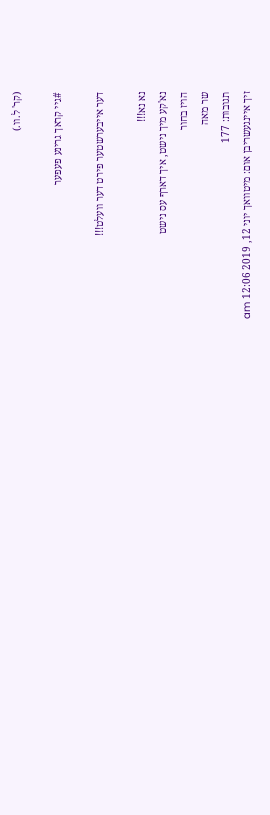(קר' ל.וו.)

#גיי קראך גרינע פעפער

דער אייבערשטער פירט דער וועלט!!!

נא נא!!!
נא'קע מיך נישט, איך דארף עס נישט
הויז בחור
שר מאה
תגובות: 177
זיך איינגעשריבן אום: מיטוואך יוני 12, 2019 12:06 am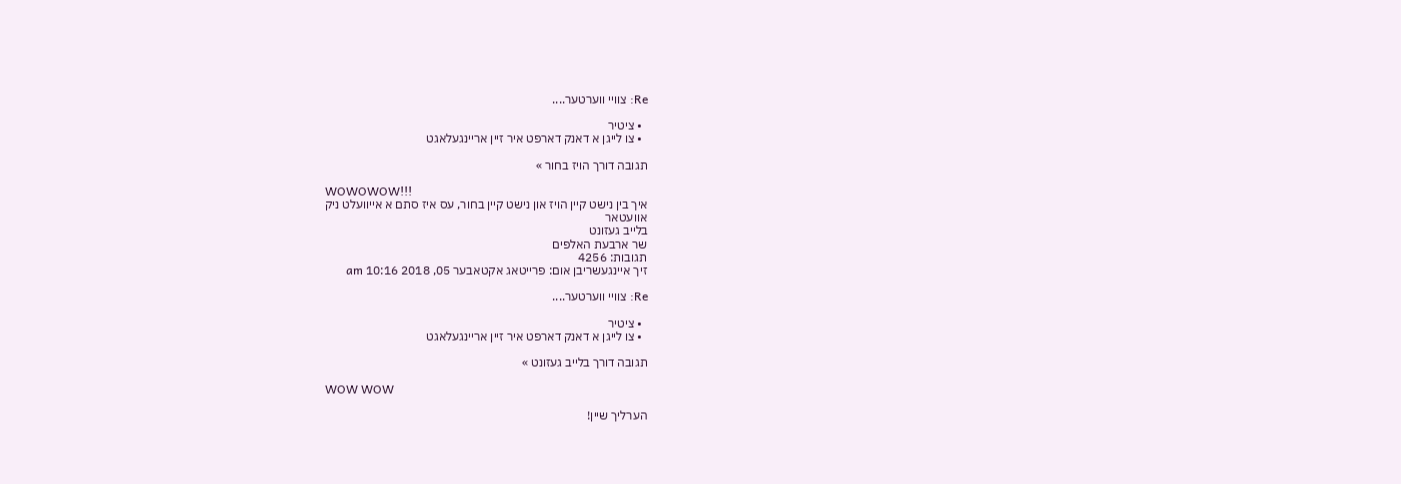Re: צוויי ווערטער....

  • ציטיר
  • צו לייגן א דאנק דארפט איר זיין אריינגעלאגט

תגובה דורך הויז בחור »

WOWOWOW!!!
איך בין נישט קיין הויז און נישט קיין בחור, עס איז סתם א אייוועלט ניק
אוועטאר
בלייב געזונט
שר ארבעת האלפים
תגובות: 4256
זיך איינגעשריבן אום: פרייטאג אקטאבער 05, 2018 10:16 am

Re: צוויי ווערטער....

  • ציטיר
  • צו לייגן א דאנק דארפט איר זיין אריינגעלאגט

תגובה דורך בלייב געזונט »

WOW WOW

הערליך שיין!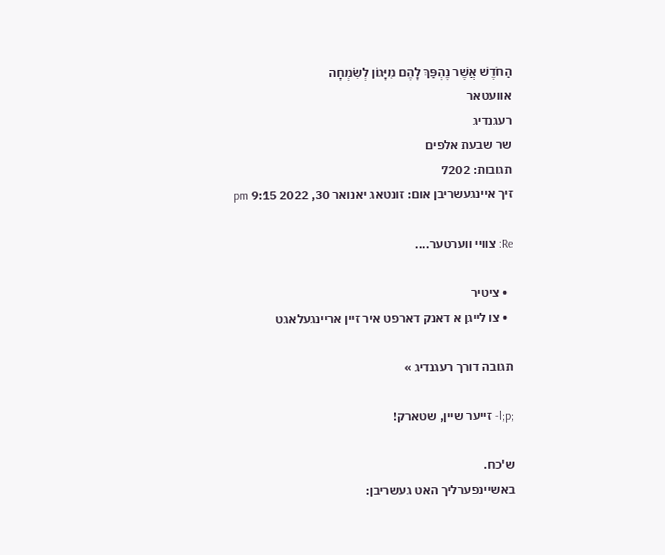הַחֹדֶשׁ אֲשֶׁר נֶהְפַּךְ לָהֶם מִיָּגוֹן לְשִׂמְחָה
אוועטאר
רעגנדיג
שר שבעת אלפים
תגובות: 7202
זיך איינגעשריבן אום: זונטאג יאנואר 30, 2022 9:15 pm

Re: צוויי ווערטער....

  • ציטיר
  • צו לייגן א דאנק דארפט איר זיין אריינגעלאגט

תגובה דורך רעגנדיג »

;l;p- זייער שיין, שטארק!

ש'כח.
באשיינפערליך האט געשריבן: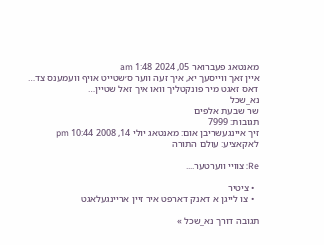מאנטאג פעברואר 05, 2024 1:48 am
איין זאך ווייסעך יא, איך זעה ווער ס׳שטייט אויף וועמענס צד… דאס זאגט מיר פונקטליך וואו איך זאל שטיין…
נא_שכל
שר שבעת אלפים
תגובות: 7999
זיך איינגעשריבן אום: מאנטאג יולי 14, 2008 10:44 pm
לאקאציע: עולם התורה

Re: צוויי ווערטער....

  • ציטיר
  • צו לייגן א דאנק דארפט איר זיין אריינגעלאגט

תגובה דורך נא_שכל »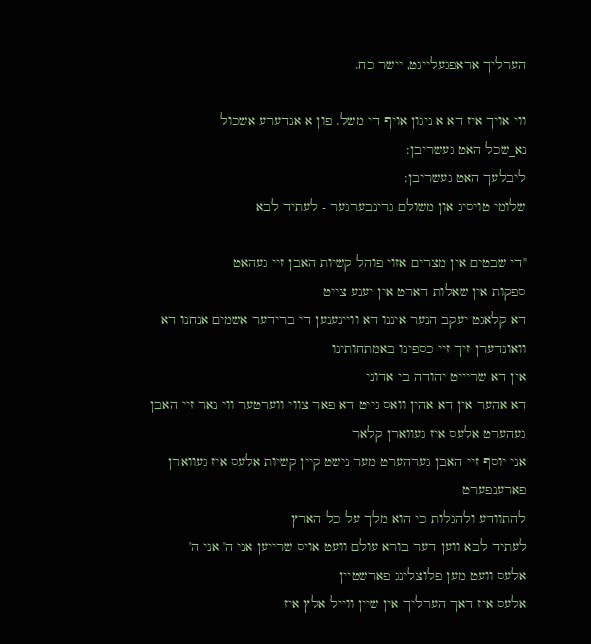הערליך אראפגעלייגט, יישר כח.

ווי אויך איז דא א ניגון אויף די משל. פון א אנדערע אשכול
נא_שכל האט געשריבן:
ליבלעך האט געשריבן:
שלומי טויסיג און משולם גרינבערגער - לעתיד לבא

"די שבטים אין מצרים אזוי פוהל קשיות האבן זיי געהאט
ספקות אין שאלות דארט אין יענע צייט
דא קלאגט יעקב הנער איננו דא וויינענען די ברידער אשמים אנחנו דא וואונדערן זיך זיי כספינו באמתחותינו
אין דא שריייט יהודה בי אדוני
דא אהער אין דא אהין וואס גייט דא פאר צווי ווערטער ווי נאר זיי האבן געהערט אלעס איז געווארן קלאר
אני יוסף זיי האבן גערהערט מער נישט קיין קשיות אלעס איז געווארן פארענפערט
להתוודע ולהגלות כי הוא מלך על כל הארץ
לעתיד לבא ווען דער בורא עולם וועט אויס שרייען אני ה' אני ה'
אלעס וועט מען פלוצלינג פארשטיין
אלעס איז דאך הערליך אין שיין ווייל אלץ איז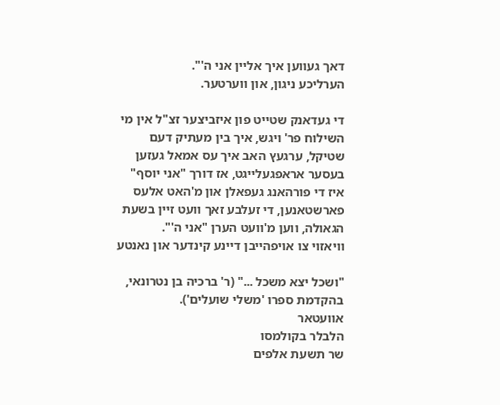דאך געווען איך אליין אני ה'".
הערליכע ניגון, און ווערטער.

די געדאנק שטייט פון איזביצער זצ"ל אין מי השילוח פר' ויגש, איך בין מעתיק דעם שטיקל, ערגעץ האב איך עס אמאל געזען בעסער אראפגעלייגט, אז דורך "אני יוסף" איז די פורהאנג געפאלן און מ'האט אלעס פארשטאנען, די זעלבע זאך וועט זיין בשעת הגאולה, ווען מ'וועט הערן "אני ה'".
וויאזוי צו אויפהייבן דיינע קינדער און נאנטע

"ושכל יצא משכל ..." (ר' ברכיה בן נטרונאי, בהקדמת ספרו 'משלי שועלים').
אוועטאר
הלבלר בקולמסו
שר תשעת אלפים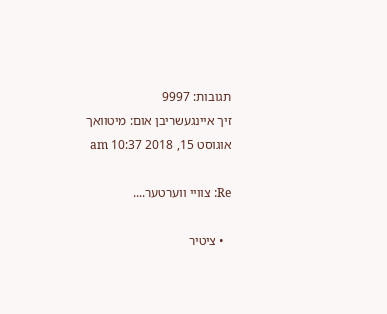תגובות: 9997
זיך איינגעשריבן אום: מיטוואך אוגוסט 15, 2018 10:37 am

Re: צוויי ווערטער....

  • ציטיר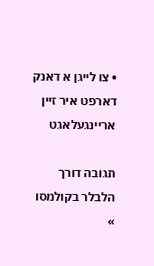• צו לייגן א דאנק דארפט איר זיין אריינגעלאגט

תגובה דורך הלבלר בקולמסו »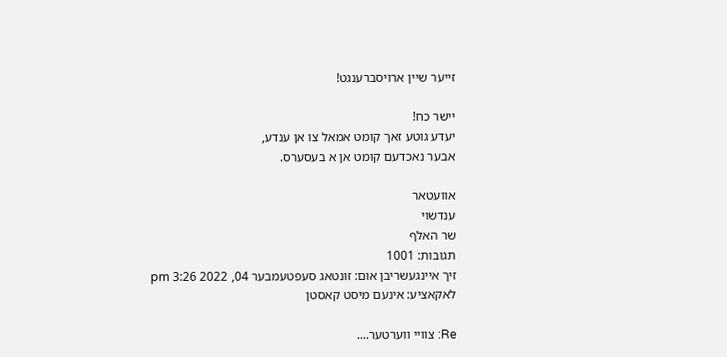זייער שיין ארויסברענגט!

יישר כח!
יעדע גוטע זאך קומט אמאל צו אן ענדע,
אבער נאכדעם קומט אן א בעסערס.

אוועטאר
ענדשוי
שר האלף
תגובות: 1001
זיך איינגעשריבן אום: זונטאג סעפטעמבער 04, 2022 3:26 pm
לאקאציע: אינעם מיסט קאסטן

Re: צוויי ווערטער....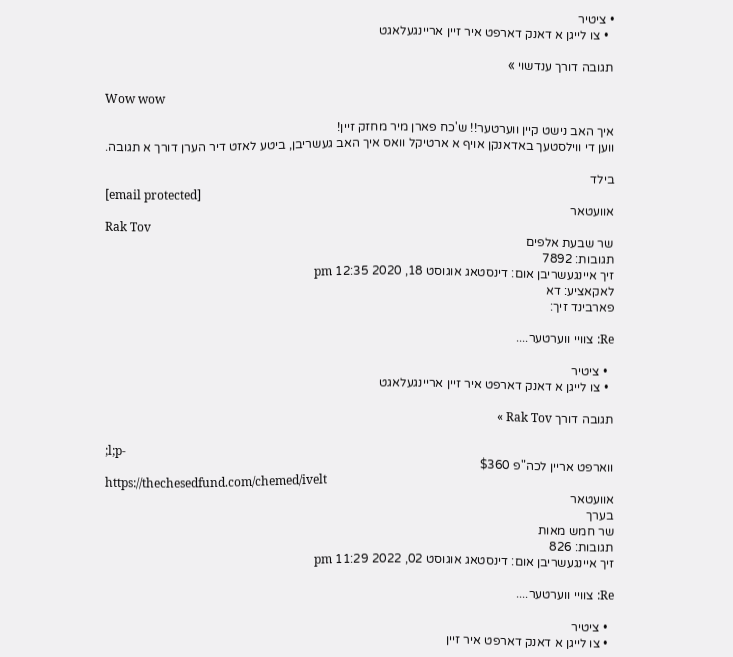• ציטיר
  • צו לייגן א דאנק דארפט איר זיין אריינגעלאגט

תגובה דורך ענדשוי »

Wow wow

איך האב נישט קיין ווערטער!! ש'כח פארן מיר מחזק זיין!
ווען די ווילסטעך באדאנקן אויף א ארטיקל וואס איך האב געשריבן, ביטע לאזט דיר הערן דורך א תגובה.

בילד
[email protected]
אוועטאר
Rak Tov
שר שבעת אלפים
תגובות: 7892
זיך איינגעשריבן אום: דינסטאג אוגוסט 18, 2020 12:35 pm
לאקאציע: דא
פארבינד זיך:

Re: צוויי ווערטער....

  • ציטיר
  • צו לייגן א דאנק דארפט איר זיין אריינגעלאגט

תגובה דורך Rak Tov »

;l;p-
ווארפט אריין לכה"פ $360
https://thechesedfund.com/chemed/ivelt
אוועטאר
בערך
שר חמש מאות
תגובות: 826
זיך איינגעשריבן אום: דינסטאג אוגוסט 02, 2022 11:29 pm

Re: צוויי ווערטער....

  • ציטיר
  • צו לייגן א דאנק דארפט איר זיין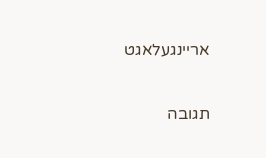אריינגעלאגט

תגובה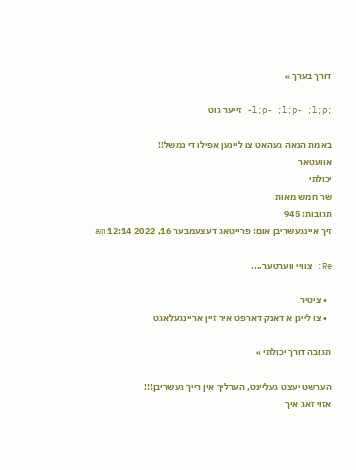דורך בערך »

;l;p- ;l;p- ;l;p- זייער גוט

באמת הנאה געהאט צו ליינען אפילו די נמשל!!
אוועטאר
יכולתי
שר חמש מאות
תגובות: 945
זיך איינגעשריבן אום: פרייטאג דעצעמבער 16, 2022 12:14 am

Re: צוויי ווערטער....

  • ציטיר
  • צו לייגן א דאנק דארפט איר זיין אריינגעלאגט

תגובה דורך יכולתי »

הערשט יעצט געליינט, הערליך אין רייך געשריבן!!!
אזוי זאג איך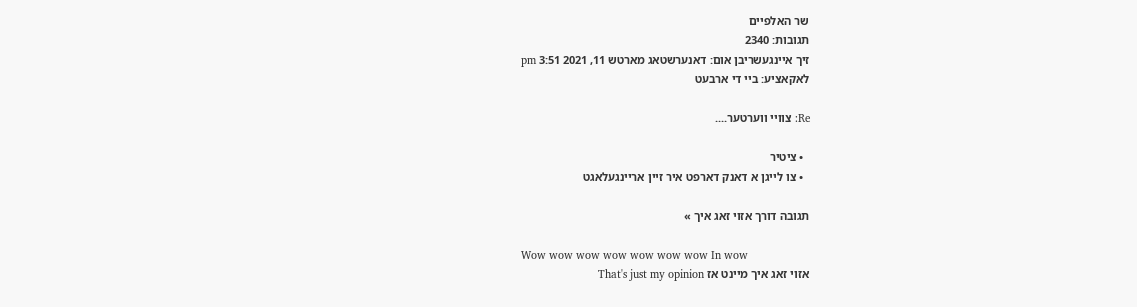שר האלפיים
תגובות: 2340
זיך איינגעשריבן אום: דאנערשטאג מארטש 11, 2021 3:51 pm
לאקאציע: ביי די ארבעט

Re: צוויי ווערטער....

  • ציטיר
  • צו לייגן א דאנק דארפט איר זיין אריינגעלאגט

תגובה דורך אזוי זאג איך »

Wow wow wow wow wow wow wow In wow
אזוי זאג איך מיינט אז That's just my opinion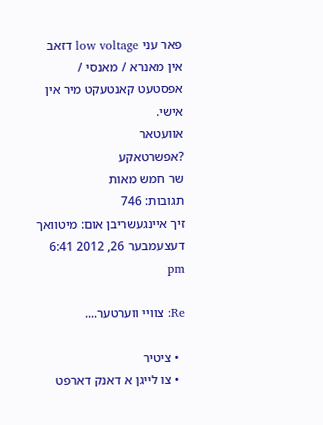פאר עני low voltage דזאב אין מאנרא / מאנסי / אפסטעט קאנטעקט מיר אין אישי.
אוועטאר
?אפשרטאקע
שר חמש מאות
תגובות: 746
זיך איינגעשריבן אום: מיטוואך דעצעמבער 26, 2012 6:41 pm

Re: צוויי ווערטער....

  • ציטיר
  • צו לייגן א דאנק דארפט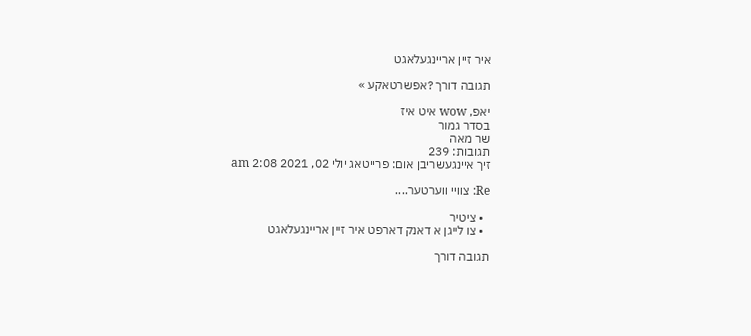איר זיין אריינגעלאגט

תגובה דורך ?אפשרטאקע »

יאפ, wow איט איז
בסדר גמור
שר מאה
תגובות: 239
זיך איינגעשריבן אום: פרייטאג יולי 02, 2021 2:08 am

Re: צוויי ווערטער....

  • ציטיר
  • צו לייגן א דאנק דארפט איר זיין אריינגעלאגט

תגובה דורך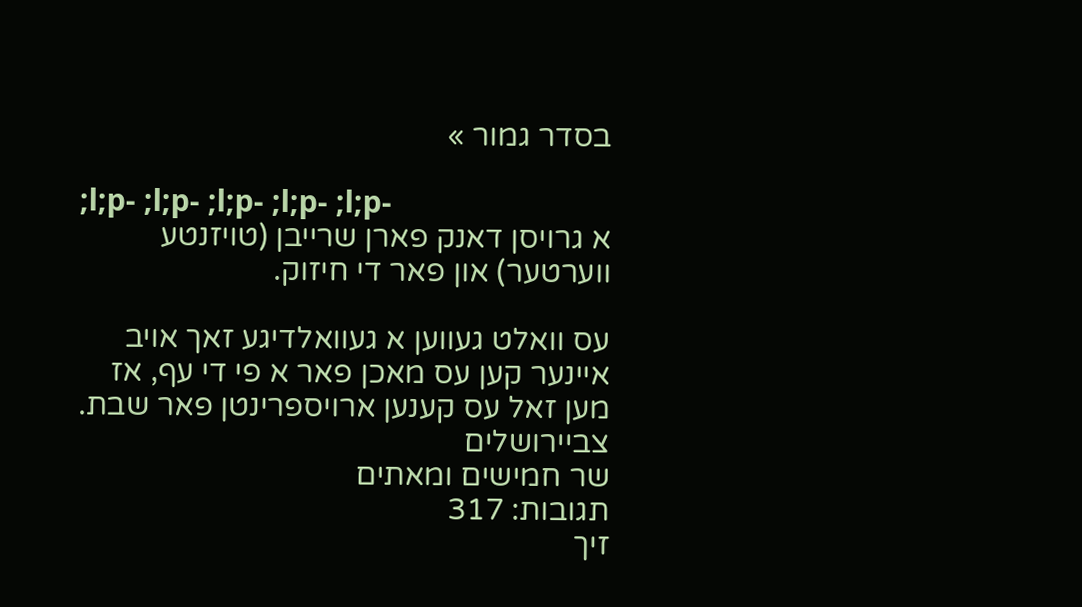בסדר גמור »

;l;p- ;l;p- ;l;p- ;l;p- ;l;p-
א גרויסן דאנק פארן שרייבן (טויזנטע ווערטער) און פאר די חיזוק.

עס וואלט געווען א געוואלדיגע זאך אויב איינער קען עס מאכן פאר א פי די עף, אז מען זאל עס קענען ארויספרינטן פאר שבת.
צביירושלים
שר חמישים ומאתים
תגובות: 317
זיך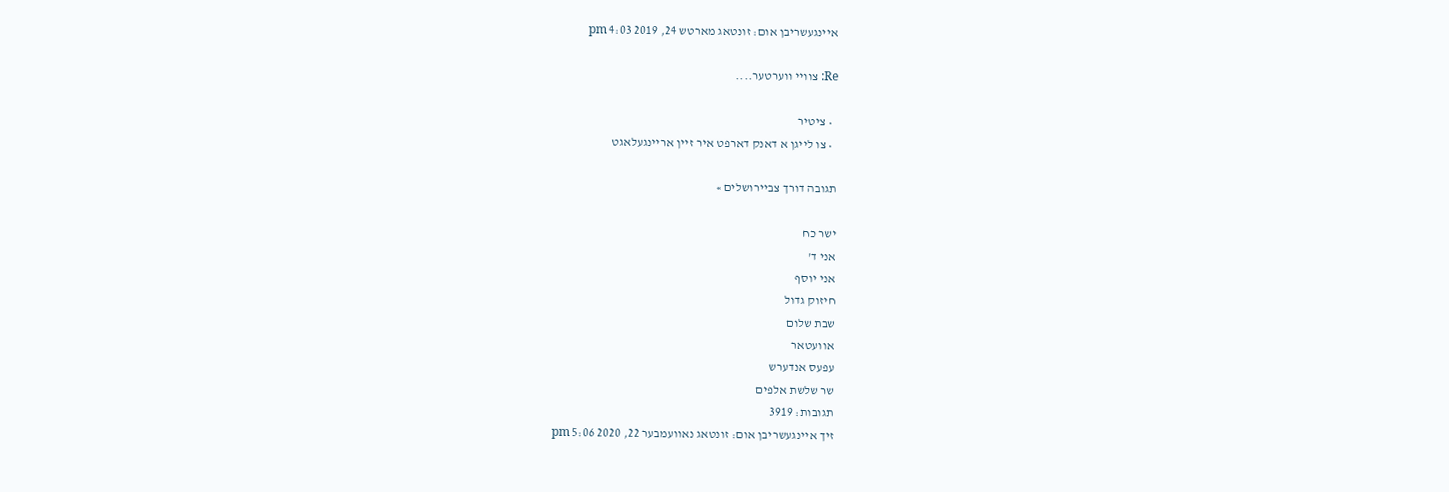איינגעשריבן אום: זונטאג מארטש 24, 2019 4:03 pm

Re: צוויי ווערטער....

  • ציטיר
  • צו לייגן א דאנק דארפט איר זיין אריינגעלאגט

תגובה דורך צביירושלים »

ישר כח
אני ד'
אני יוסף
חיזוק גדול
שבת שלום
אוועטאר
עפעס אנדערש
שר שלשת אלפים
תגובות: 3919
זיך איינגעשריבן אום: זונטאג נאוועמבער 22, 2020 5:06 pm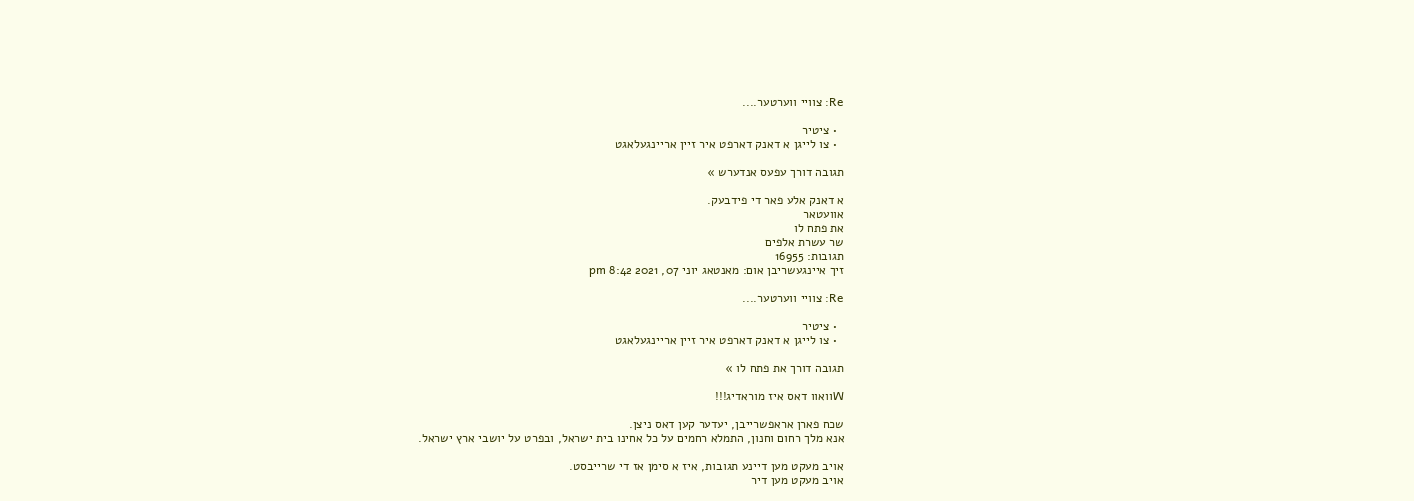Re: צוויי ווערטער....

  • ציטיר
  • צו לייגן א דאנק דארפט איר זיין אריינגעלאגט

תגובה דורך עפעס אנדערש »

א דאנק אלע פאר די פידבעק.
אוועטאר
את פתח לו
שר עשרת אלפים
תגובות: 16955
זיך איינגעשריבן אום: מאנטאג יוני 07, 2021 8:42 pm

Re: צוויי ווערטער....

  • ציטיר
  • צו לייגן א דאנק דארפט איר זיין אריינגעלאגט

תגובה דורך את פתח לו »

Wוואוו דאס איז מוראדיג!!!

שכח פארן אראפשרייבן, יעדער קען דאס ניצן.
אנא מלך רחום וחנון, התמלא רחמים על כל אחינו בית ישראל, ובפרט על יושבי ארץ ישראל.

אויב מעקט מען דיינע תגובות, איז א סימן אז די שרייבסט.
אויב מעקט מען דיר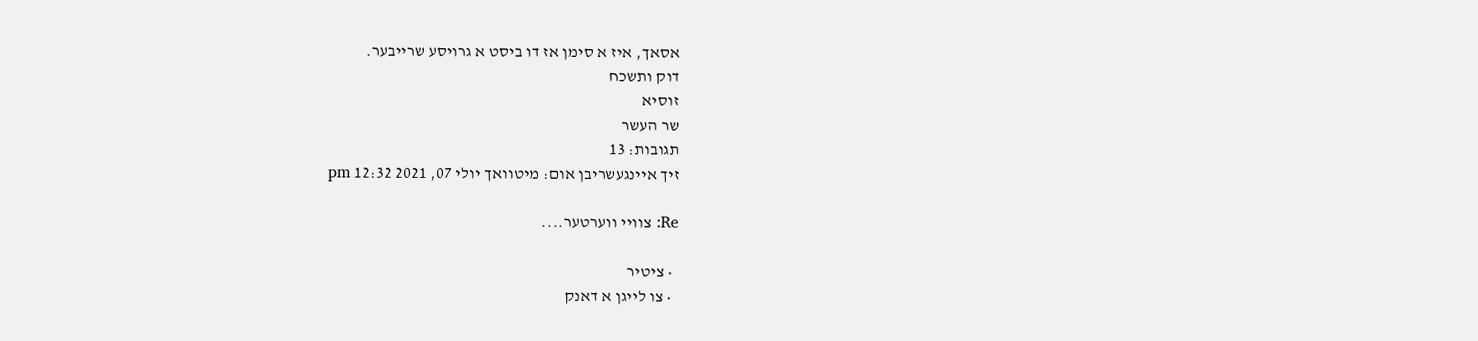אסאך, איז א סימן אז דו ביסט א גרויסע שרייבער.
דוק ותשכח
זוסיא
שר העשר
תגובות: 13
זיך איינגעשריבן אום: מיטוואך יולי 07, 2021 12:32 pm

Re: צוויי ווערטער....

  • ציטיר
  • צו לייגן א דאנק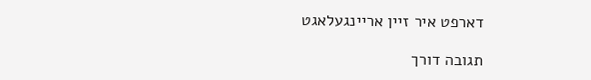דארפט איר זיין אריינגעלאגט

תגובה דורך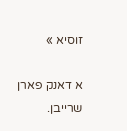זוסיא »

א דאנק פארן שרייבן.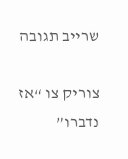שרייב תגובה

צוריק צו “אז נדברו”